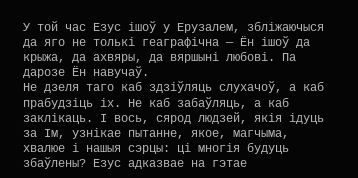У той час Езус ішоў у Ерузалем, збліжаючыся да яго не толькі геаграфічна — Ён ішоў да крыжа, да ахвяры, да вяршыні любові. Па дарозе Ён навучаў.
Не дзеля таго каб здзіўляць слухачоў, а каб прабудзіць іх. Не каб забаўляць, а каб заклікаць. І вось, сярод людзей, якія ідуць за Ім, узнікае пытанне, якое, магчыма, хвалюе і нашыя сэрцы: ці многія будуць збаўлены? Езус адказвае на гэтае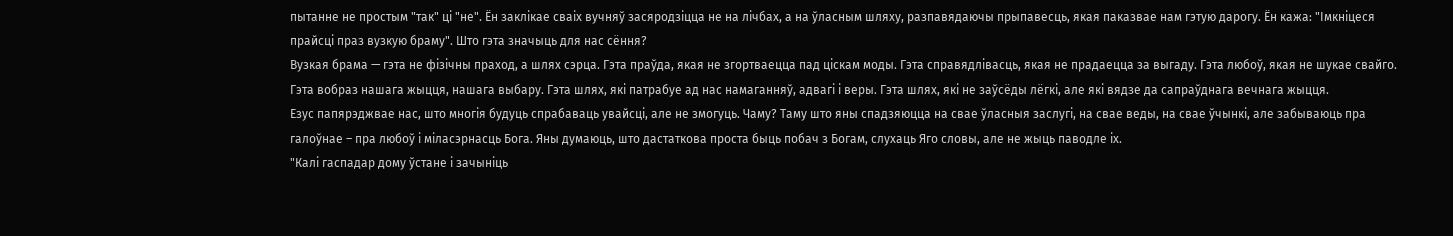пытанне не простым "так" ці "не". Ён заклікае сваіх вучняў засяродзіцца не на лічбах, а на ўласным шляху, разпавядаючы прыпавесць, якая паказвае нам гэтую дарогу. Ён кажа: "Імкніцеся прайсці праз вузкую браму". Што гэта значыць для нас сёння?
Вузкая брама — гэта не фізічны праход, а шлях сэрца. Гэта праўда, якая не згортваецца пад ціскам моды. Гэта справядлівасць, якая не прадаецца за выгаду. Гэта любоў, якая не шукае свайго. Гэта вобраз нашага жыцця, нашага выбару. Гэта шлях, які патрабуе ад нас намаганняў, адвагі і веры. Гэта шлях, які не заўсёды лёгкі, але які вядзе да сапраўднага вечнага жыцця.
Езус папярэджвае нас, што многія будуць спрабаваць увайсці, але не змогуць. Чаму? Таму што яны спадзяюцца на свае ўласныя заслугі, на свае веды, на свае ўчынкі, але забываюць пра галоўнае – пра любоў і міласэрнасць Бога. Яны думаюць, што дастаткова проста быць побач з Богам, слухаць Яго словы, але не жыць паводле іх.
"Калі гаспадар дому ўстане і зачыніць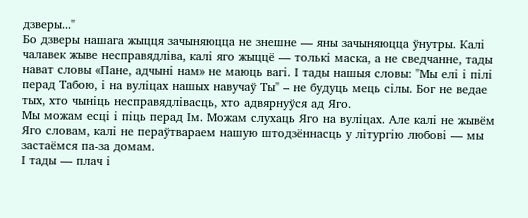дзверы..."
Бо дзверы нашага жыцця зачыняюцца не знешне — яны зачыняюцца ўнутры. Калі чалавек жыве несправядліва, калі яго жыццё — толькі маска, а не сведчанне, тады нават словы «Пане, адчыні нам» не маюць вагі. І тады нашыя словы: "Мы елі і пілі перад Табою, і на вуліцах нашых навучаў Ты" – не будуць мець сілы. Бог не ведае тых, хто чыніць несправядлівасць, хто адвярнуўся ад Яго.
Мы можам есці і піць перад Ім. Можам слухаць Яго на вуліцах. Але калі не жывём Яго словам, калі не пераўтвараем нашую штодзённасць у літургію любові — мы застаёмся па-за домам.
І тады — плач і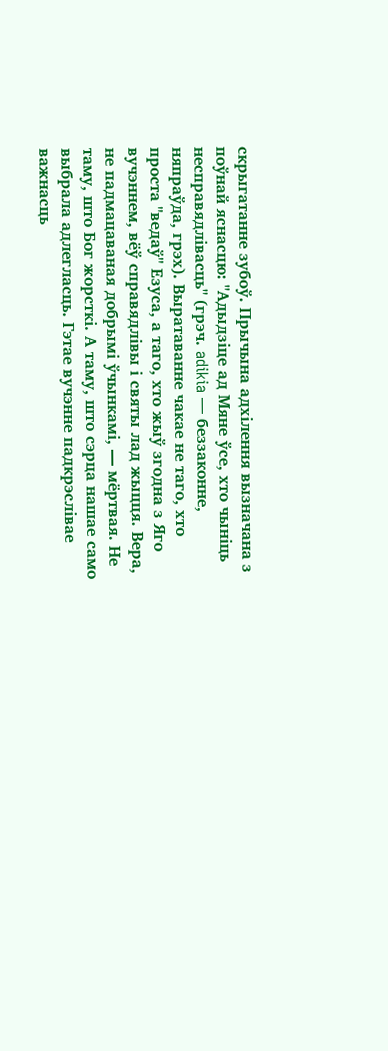скрыгатанне зубоў. Прычына адхілення вызначана з поўнай яснасцю: "Адыдзіце ад Мяне ўсе, хто чыніць несправядлівасць" (грэч. adikia — беззаконне, няпраўда, грэх). Выратаванне чакае не таго, хто проста "ведаў" Езуса, а таго, хто жыў згодна з Яго вучэннем, вёў справядлівы і святы лад жыцця. Вера, не падмацаваная добрымі ўчынкамі, — мёртвая. Не таму, што Бог жорсткі. А таму, што сэрца нашае само выбрала адлегласць. Гэтае вучэнне падкрэслівае важнасць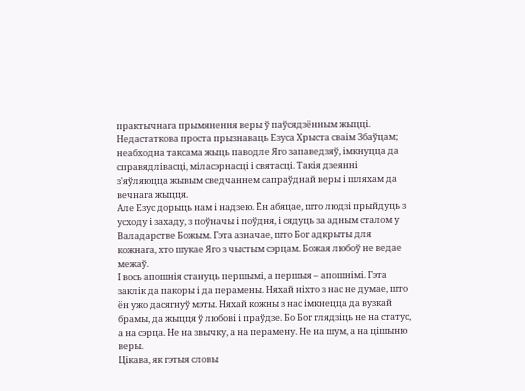практычнага прымянення веры ў паўсядзённым жыцці. Недастаткова проста прызнаваць Езуса Хрыста сваім Збаўцам; неабходна таксама жыць паводле Яго запаведзяў, імкнуцца да справядлівасці, міласэрнасці і святасці. Такія дзеянні з'яўляюцца жывым сведчаннем сапраўднай веры і шляхам да вечнага жыцця.
Але Езус дорыць нам і надзею. Ён абяцае, што людзі прыйдуць з усходу і захаду, з поўначы і поўдня, і сядуць за адным сталом у Валадарстве Божым. Гэта азначае, што Бог адкрыты для кожнага, хто шукае Яго з чыстым сэрцам. Божая любоў не ведае межаў.
І вось апошнія стануць першымі, а першыя – апошнімі. Гэта заклік да пакоры і да перамены. Няхай ніхто з нас не думае, што ён ужо дасягнуў мэты. Няхай кожны з нас імкнецца да вузкай брамы, да жыцця ў любові і праўдзе. Бо Бог глядзіць не на статус, а на сэрца. Не на звычку, а на перамену. Не на шум, а на цішыню веры.
Цікава, як гэтыя словы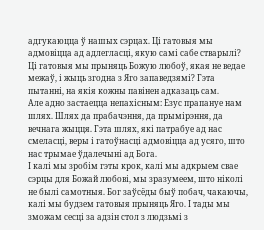адгукаюцца ў нашых сэрцах. Ці гатовыя мы адмовіцца ад адлегласці, якую самі сабе стварылі? Ці гатовыя мы прыняць Божую любоў, якая не ведае межаў, і жыць згодна з Яго запаведзямі? Гэта пытанні, на якія кожны павінен адказаць сам.
Але адно застаецца непахісным: Езус прапануе нам шлях. Шлях да прабачэння, да прымірэння, да вечнага жыцця. Гэта шлях, які патрабуе ад нас смеласці, веры і гатоўнасці адмовіцца ад усяго, што нас трымае ўдалечыні ад Бога.
І калі мы зробім гэты крок, калі мы адкрыем свае сэрцы для Божай любові, мы зразумеем, што ніколі не былі самотныя. Бог заўсёды быў побач, чакаючы, калі мы будзем гатовыя прыняць Яго. І тады мы зможам сесці за адзін стол з людзьмі з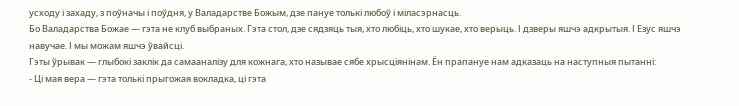усходу і захаду, з поўначы і поўдня, у Валадарстве Божым, дзе пануе толькі любоў і міласэрнасць.
Бо Валадарства Божае — гэта не клуб выбраных. Гэта стол, дзе сядзяць тыя, хто любіць, хто шукае, хто верыць. І дзверы яшчэ адкрытыя. І Езус яшчэ навучае. І мы можам яшчэ ўвайсці.
Гэты ўрывак — глыбокі заклік да самааналізу для кожнага, хто называе сябе хрысціянінам. Ён прапануе нам адказаць на наступныя пытанні:
- Ці мая вера — гэта толькі прыгожая вокладка, ці гэта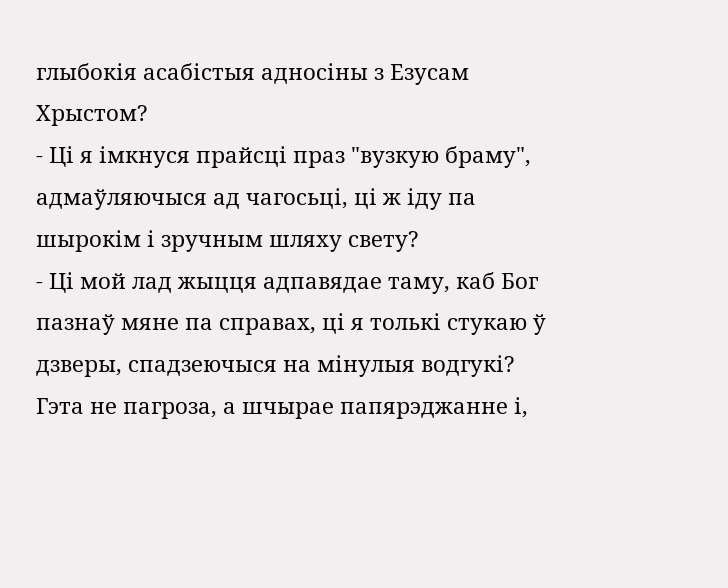глыбокія асабістыя адносіны з Езусам Хрыстом?
- Ці я імкнуся прайсці праз "вузкую браму", адмаўляючыся ад чагосьці, ці ж іду па шырокім і зручным шляху свету?
- Ці мой лад жыцця адпавядае таму, каб Бог пазнаў мяне па справах, ці я толькі стукаю ў дзверы, спадзеючыся на мінулыя водгукі?
Гэта не пагроза, а шчырае папярэджанне і,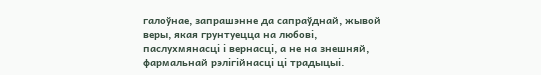галоўнае, запрашэнне да сапраўднай, жывой веры, якая грунтуецца на любові, паслухмянасці і вернасці, а не на знешняй, фармальнай рэлігійнасці ці традыцыі.